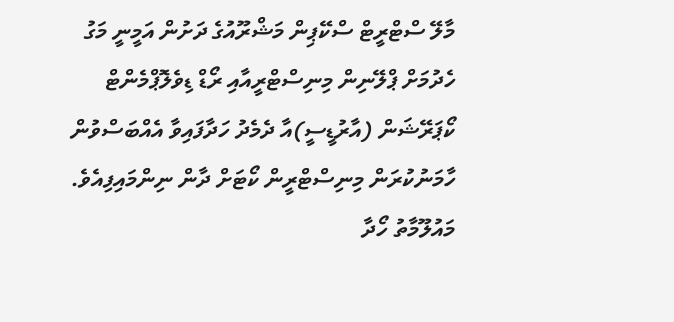މާލޭ ސްޓްރީޓް ސްކޭޕިން މަޝްރޫއުގެ ދަށުން އަމީނީ މަގު ހެދުމަށް ޕްލޭނިން މިނިސްޓްރީއާއި ރޯޑް ޑިވެލޮޕްމެންޓް ކޯޕަރޭޝަން (އާރުޑީސީ)އާ ދެމެދު ހަދާފައިވާ އެއްބަސްވުން ހާމަނުކުރަން މިނިސްޓްރީން ކޯޓަށް ދާން ނިންމައިފިއެވެ.
މައުލޫމާތު ހޯދާ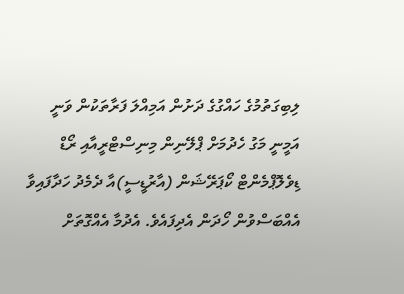ލިބިގަތުމުގެ ހައްގުގެ ދަށުން އަމިއްލަ ފަރާތަކުން ވަނީ އަމީނީ މަގު ހެދުމަށް ޕްލޭނިން މިނިސްޓްރީއާއި ރޯޑް ޑިވެލޮޕްމެންޓް ކޯޕަރޭޝަން (އާރުޑީސީ)އާ ދެމެދު ހަދާފައިވާ އެއްބަސްވުން ހޯދަން އެދިފައެވެ. އެދުމާ އެއްގޮތަށް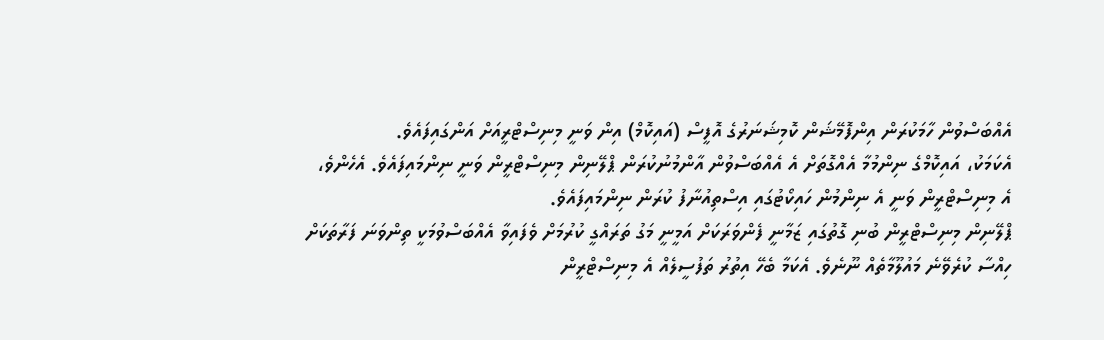އެއްބަސްވުން ހާމަކުރަން އިންފޮމޭޝަން ކޮމިޝަނަރުގެ އޮފީސް (އައިކޮމް) އިން ވަނީ މިނިސްޓްރީއަށް އަންގައިފައެވެ.
އެކަމަކު، އައިކޮމްގެ ނިންމުމާ އެއްގޮތަށް އެ އެއްބަސްވުން އާންމުނުކުރަން ޕްލޭނިން މިނިސްޓްރީން ވަނީ ނިންމައިފައެވެ. އެހެންވެ، އެ މިނިސްޓްރީން ވަނީ އެ ނިންމުން ހައިކޯޓުގައި އިސްތިއުނާފު ކުރަން ނިންމައިފައެވެ.
ޕްލޭނިން މިނިސްޓްރީން ބުނި ގޮތުގައި ޒަމާނީ ފެންވަރަކަށް އަމީނީ މަގު ތަރައްގީ ކުރުމަށް ވެފައިވާ އެއްބަސްވުމަކީ ތިންވަނަ ފަރާތަކަށް ހިއްސާ ކުރެވޭނެ މައުލޫމާތެއް ނޫނެވެ. އެކަމާ ބެހޭ އިތުރު ތަފުސީލެއް އެ މިނިސްޓްރީން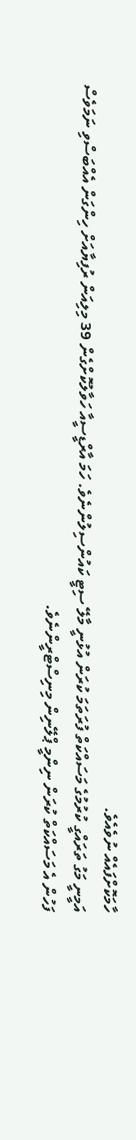ހާމަކޮށްފައެއް ނުވެއެވެ.
އަމީނީ މަގު ތަރައްގީ ކުރުމުގެ މަސައްކަތް ފުރަތަމަ ކުރަން އުޅުނީ މާލޭ ސިޓީ ކައުންސިލުންނެވެ. ހަމަ އާރްޑީސީއާ ހަވާލުކޮށްގެން 39 މިލިއަން ރުފިޔާއަށް ހިންގަން އެއްބަސްވި ނަމަވެސް ފަހުން އެ މަސައްކަތް ކުރަން ނިންމީ ޕްލޭނިން މިނިސްޓްރީންނެވެ.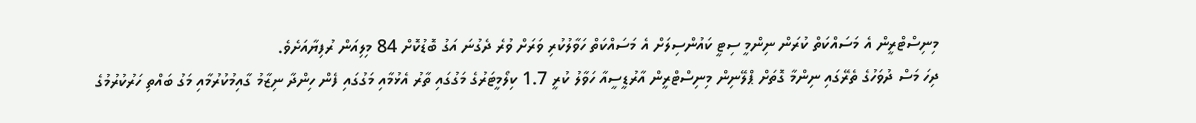މިނިސްޓްރީން އެ މަސައްކަތް ކުރަން ނިންމީ ސިޓީ ކައުންސިލަށް އެ މަސައްކަތް ހަވާލުކުރި ވަރަށް ވުރެ ދެގުނަ އަގު ބޮޑުކޮށް 84 މިލިއަން ރުފިޔާއަށެވެ.
ދިހަ މަސް ދުވަހުގެ ތެރޭގައި ނިންމާ ގޮތަށް ޕްލޭނިން މިނިސްޓްރީން އާރުޑީސީއާ ހަވާލު ކުރީ 1.7 ކިލޯމީޓަރުގެ މަގުގައި ތާރު އެޅުމާއި މަގުގައި ފެން ހިންދާ ނިޒާމު ގާއިމުކުރުމާއި މަގު ބައްތި ހަރުކުރުމުގެ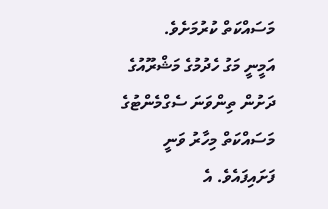މަސައްކަތް ކުރުމަށެވެ.
އަމީނީ މަގު ހެދުމުގެ މަޝްރޫއުގެ ދަށުން ތިންވަނަ ސެގްމެންޓުގެ މަސައްކަތް މިހާރު ވަނީ ފަށައިފައެވެ. އެ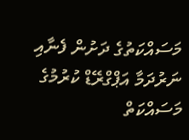މަސައްކަތުގެ ދަށުން ފެނާއި ނަރުދަމާ އަޕްގްރޭޑް ކުރުމުގެ މަސައްކަތް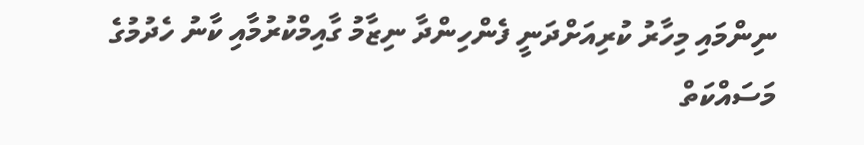ނިންމައި މިހާރު ކުރިއަށްދަނީ ފެންހިންދާ ނިޒާމު ގާއިމްކުރުމާއި ކާނު ހެދުމުގެ މަސައްކަތް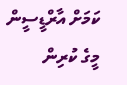ކަމަށް އާރްޑީސީން މީގެ ކުރިން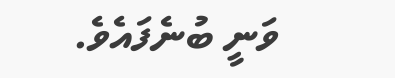ވަނީ ބުނެފައެވެ.